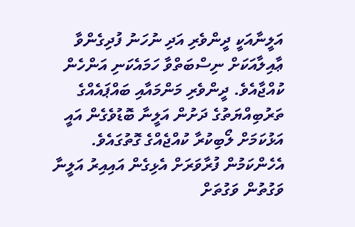އަލީނާއަކީ ދީންވެރި އަދި ނުހަނު ފުދިގެންވާ ޢާއިލާއަކަށް ނިސްބަތްވާ ހަމައެކަނި އަންހެން ކުއްޖާއެވެ. ދީންވެރި މަންމައާއި ބައްޕައެއްގެ ތަރުބިއްޔަތުގެ ދަށުން އަލީނާ ބޮޑުވެގެން އައީ އަޅުކަމަށް ލޯބިކުރާ ކުއްޖެއްގެ ގޮތުގައެވެ.
އެހެންކަމުން ފުރާވަރަށް އެޅިގެން އައިއިރު އަލީނާ ވަގުތުން ވަގުތަށް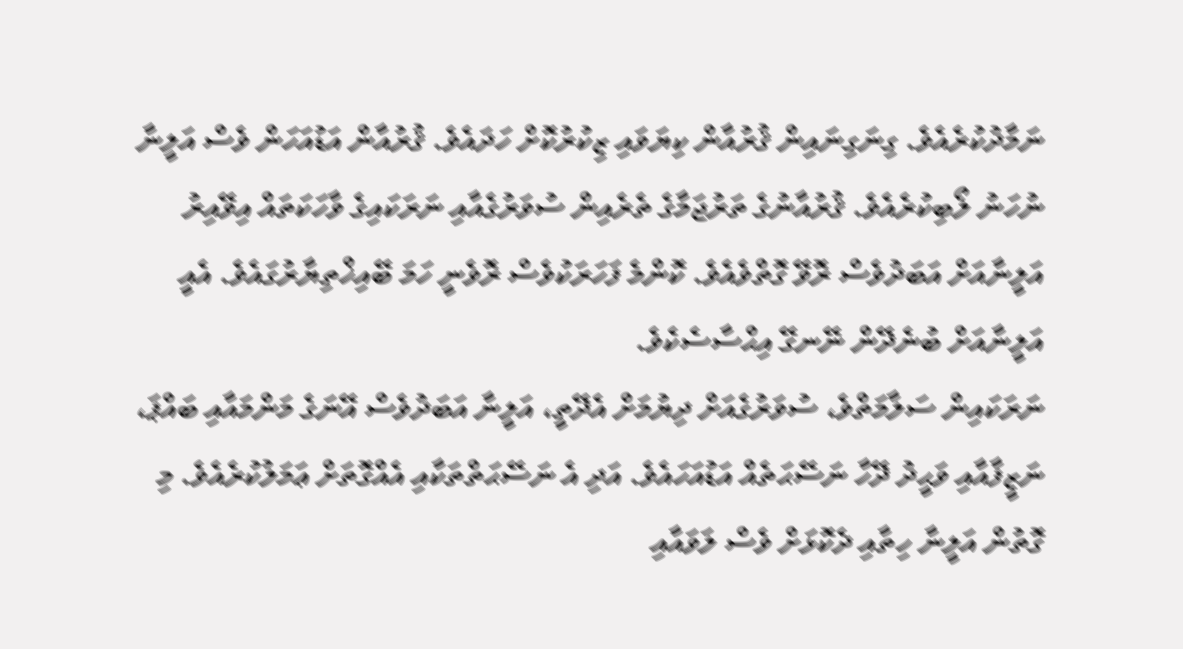ނަމާދުކުރެއެވެ. ގިނަގިނައިން ޤުރުއާން ކިޔަވައި ޒިކުރުކޮށް ހަދައެވެ. ޤުރުއާން އަޑުއަހަން ވެސް އަލީނާ ނުހަނު ލޯބިކުރެއެވެ. ޤުރުއާނުގެ ތަރުޖަމާގެ ތެރެއިން ސުވަރުގެއާއި ނަރަކައިގެ ވާހަކަތައް އިވޭއިރު އަލީނާއަށް އަބަދުވެސް ރޮވޭ ގޮތްވެއެވެ. ކޮންމެ ފަހަރަކުވެސް ރޮވެނީ ހަމަ ބޭއިޚްތިޔާރުގައެވެ. އެއީ އަލީނާއަށް ބުނެދޭން ނޭނގޭ އިޙްސާސެކެވެ.
ނަރަކައިން ސަލާމަތްވެ، ސުވަރުގެއަށް ދިޔުމަށް އެދޭތީ، އަލީނާ އަބަދުވެސް އޭނަގެ މަންމައާއި ބައްޕަ، ނަޒީފާއާއި ވަޙީދު ދޭހާ ނަސޭޙަތެއް އަޑުއަހައެވެ. އަދި އެ ނަސޭޙަތްތަކާއި އެއްގޮތަށް ޢަމަލުކުރެއެވެ. މި ގޮތުން އަލީނާ ހިތާއި ދެކޮޅަށް ވެސް ލަވައާއި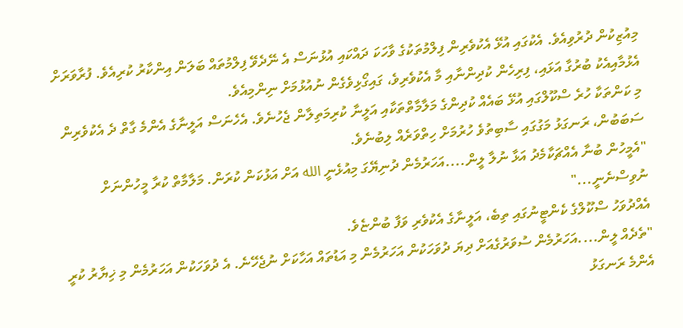މިއުޒިކުން ދުރުވިއެވެ. އެކުގައި އުޅޭ އެކުވެރިން ފިލްމުތަކުގެ ވާހަކަ ދައްކައި އުޅުނަސް އެ ނޭދެވޭ ފިލްމުތައް ބަލަން އިންކާރު ކުރިއެވެ. ފުރާވަރަށް އެޅުމާއިއެކު ބުރުގާ އަޅައި، ފިރިހެން ކުދިންނާއި މާ އެކުވެރިވެ، ގައިގޯޅިވެގެން ނުއުޅުމަށް ނިންމިއެވެ.
މި ކަންތަކާ ހުރެ ސްކޫލްގައި އުޅޭ ބައެއް ކުދިންގެ މަލާމާތްތަކާއި އަލީނާ ކުރިމަތިލާން ޖެހުނެވެ. އެހެނަސް އަލީނާގެ އެންމެ ގާތް ދެ އެކުވެރިން ސަބަބުން، ރަނގަޅު މަގުގައި ސާބިތުވެ ހުރުމަށް ހިތްވަރެއް ލިބުނެވެ.
"އެމީހުން ބުނާ އެއްޗަކާމެދު އަޅާ ނުލާ ލީން....އަހަރުމެން ދުނިޔޭގަ މިއުޅެނީ الله އަށް އަޅުކަން ކުރަން. މަލާމާތް ކުރާ މީހުންނަށް ނުވިސްނެނީ..."
އެއްދުވަހު ސްކޫލްގެ ކެންޓީނުގައި ތިބެ، އަލީނާގެ އެކުވެރި ވަފާ ބުންޏެވެ.
"ތެދެއް ލީން....އަހަރުމެން ސުވަރުގެއަށް ދިޔަ ދުވަހަކުން އަހަރުމެން މި އަޑުތައް އަހާކަށް ނުޖެހޭނެ. އެ ދުވަހަކުން އަހަރުމެން މި ޚިޔާރު ކުރީ އެންމެ ރަނގަޅު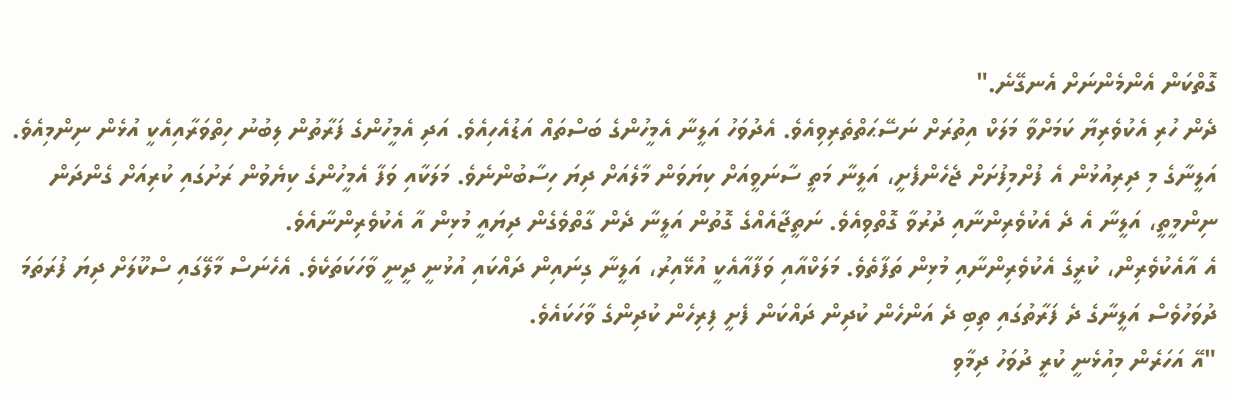ގޮތްކަން އެންމެންނަށް އެނގޭނެ."
ދެން ހުރި އެކުވެރިޔާ ކަމަށްވާ މަލަކް އިތުރަށް ނަސޭޙަތްތެރިވިއެވެ. އެދުވަހު އަލީނާ އެމީހުންގެ ބަސްތައް އަޑުއެހިއެވެ. އަދި އެމީހުންގެ ފަރާތުން ލިބުނު ހިތްވަރާއިއެކީ އުޅެން ނިންމިއެވެ.
އަލީނާގެ މި ދިރިއުޅުން އެ ފުށްމިފުށަށް ޖެހެންފެށީ، އަލީނާ މަތީ ސާނަވީއަށް ކިޔަވަން މާލެއަށް ދިޔަ ހިސާބުންނެވެ. މަލަކާއި ވަފާ އެމީހުންގެ ކިޔެވުން ރަށުގައި ކުރިއަށް ގެންދަން ނިންމީތީ، އަލީނާ އެ ދެ އެކުވެރިންނާއި ދުރުވާ ގޮތްވިއެވެ. ނަތީޖާއެއްގެ ގޮތުން އަލީނާ ދެން ގާތްވެގެން ދިޔައީ މުޅިން އާ އެކުވެރިންނާއެވެ.
އެ އާއެކުވެރިން، ކުރީގެ އެކުވެރިންނާއި މުޅިން ތަފާތެވެ. މަލަކްއާއި ވަފާއާއެކީ އުޅޭއިރު، އަލީނާ ގިނައިން ދައްކައި އުޅުނީ ދީނީ ވާހަކަތަކެވެ. އެހެނަސް މާލޭގައި ސްކޫލަށް ދިޔަ ފުރަތަމަ ދުވަހުވެސް އަލީނާގެ ދެ ފަރާތުގައި ތިބި ދެ އަންހެން ކުދިން ދައްކަން ފެށީ ފިރިހެން ކުދިންގެ ވާހަކައެވެ.
"އޭ އަހަރެން މިއުޅެނީ ކުރީ ދުވަހު ދިމާވި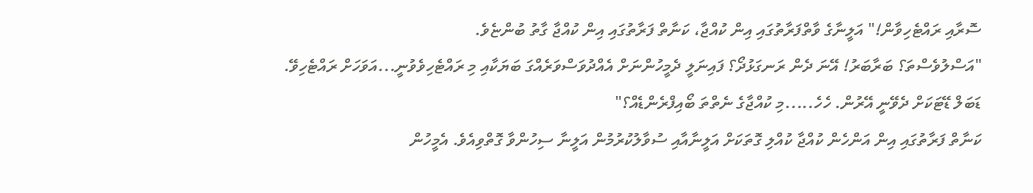ސޮރާއި ރައްޓެހިވާން!" އަލީނާގެ ވާތްފަރާތުގައި އިން ކުއްޖާ، ކަނާތް ފަރާތުގައި އިން ކުއްޖާ ގާތު ބުންޏެވެ.
"އަސްލުވެސްތަ؟ ބަރާބަރު! އޭނަ ދެން ރަނގަޅުދޯ؟ ފައިނަލީ ދެމީހުންނަށް އެއްދުވަސްވަރެއްގަ ބަޔަކާއި މި ރައްޓެހިވެވުނީ...އަވަހަށް ރައްޓެހިވޭ. ޑަބަލް ޑޭޓަކަށް ދެވޭނީ އޭރުން. ހެހެ.....މި ކުއްޖާގެ ނެތްތަ ބޯއިފްރެންޑެއް؟"
ކަނާތް ފަރާތުގައި އިން އަންހެން ކުއްޖާ ކުއްލި ގޮތަކަށް އަލީނާއާއި ސުވާލުކުރުމުން އަލީނާ ސިހުންވާ ގޮތްވިއެވެ. އެމީހުން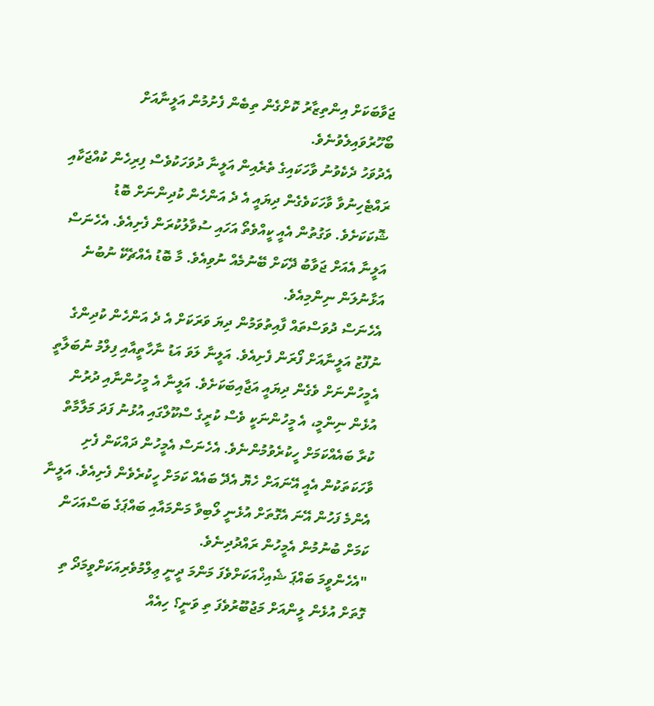ޖަވާބަކަށް އިންތިޒާރު ކޮށްގެން ތިބެން ފެށުމުން އަލީނާއަށް ބޯހޫރުވައިލެވުނެވެ.
އެދުވަހު ދެކެވުނު ވާހަކައިގެ ތެރެއިން އަލީނާ ދުވަހަކުވެސް ފިރިހެން ކުއްޖަކާއި ރައްޓެހިނުވާ ވާހަކަވެގެން ދިޔައީ އެ ދެ އަންހެން ކުދިންނަށް ބޮޑު ޝޮކަކަށެވެ. ވަގުތުން އެއީ ކީއްވެތޯ އަހައި ސުވާލުކުރަން ފެށިއެވެ. އެހެނަސް އަލީނާ އެއަށް ޖަވާބު ދޭކަށް ބޭނުމެއް ނުވިއެވެ. މާ ބޮޑު އެއްޗެކޭ ނުބުނެ އަޅާނުލަން ނިންމިއެވެ.
އެހެނަސް ދުވަސްތައް ފާއިތުވަމުން ދިޔަ ވަރަކަށް އެ ދެ އަންހެން ކުދިންގެ ނުފޫޒު އަލީނާއަށް ފޯރަން ފެށިއެވެ. އަލީނާ ލަވަ އަޑު ނާހާތީއާއި ފިލްމު ނުބަލާތީ އެމީހުންނަށް ވެގެން ދިޔައީ އަޖާއިބަކަށެވެ. އަލީނާ އެ މީހުންނާއި ދުރުން އުޅެން ނިންމީ، އެ މީހުންނަކީ ވެސް ކުރީގެ ސްކޫލްގައި އުޅުނު ފަދަ މަލާމާތް ކުރާ ބައެއްކަމަށް ހީކުރެވުމުންނެވެ. އެހެނަސް އެމީހުން ދައްކަން ފެށި ވާހަކަތަކުން އެއީ އޭނައަށް ހެޔޮ އެދޭ ބައެއް ކަމަށް ހީކުރެވެން ފެށިއެވެ. އަލީނާ އެންމެ ފަހުން އޭނަ އެގޮތަށް އުޅެނީ ލޯބިވާ މަންމައާއި ބައްޕަގެ ބަސްއަހަން ކަމަށް ބުނުމުން އެމީހުން ރައްދުދިނެވެ.
"އެހެންވީމަ ބައްޕަ ޝެއިޚްއަކަށްވެފަ މަންމަ ދީނީ ޢިލްމުވެރިއަކަށްވީމަދޯ ތި ގޮތަށް އުޅެން ލީންއަށް މަޖުބޫރުވެފަ ތި ވަނީ؟ ހިއެއް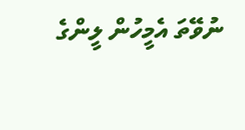ނުވޭތަ އެމީހުން ލީންގެ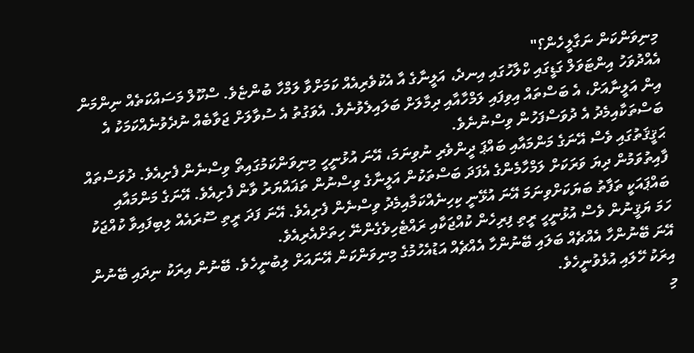މިނިވަންކަން ނަގާލީހެން؟"
އެއްދުވަހު އިންޓަވަލް ގަޑީގައި ކްލާހުގައި އިނދެ، އަލީނާގެ އާ އެކުވެރިއެއް ކަމަށްވާ ލަމްހާ ބުންޏެވެ. ސްކޫލް މަސައްކަތެއް ނިންމަން އިން އަލީނާއަށް، އެ ބަސްތައް އިވިފައި ލަމްހާއާއި ދިމާލަށް ބަލައިލެވުނެވެ. އެވަގުތު އެ ސުވާލަށް ޖަވާބެއް ނުދެވުނެއްކަމަކު އެ ބަސްތަކާއިމެދު އެ ދުވަސްފަހުން ވިސްނުނެވެ.
ޙަޤީޤަތުގައި ވެސް އޭނަގެ މަންމައާއި ބައްޕަ ދީންވެރި ނުވިނަމަ، އޭނަ އުޅުނީހީ މިނިވަންކަމުގައިތޯ ވިސްނެން ފެށިއެވެ. ދުވަސްތައް ފާއިތުވަމުން ދިޔަ ވަރަކަށް ލަމްހާމެންގެ އެފަދަ ބަސްތަކުން އަލީނާގެ ވިސްނުން ތަޣައްޔަރު ވާން ފެށިއެވެ. އޭނަގެ މަންމައާއި ބައްޕައަކީ ތަފާތު ބަޔަކަށްވިނަމަ އޭނަ އުޅޭނީ ކިހިނެއްކަމާއިމެދު ވިސްނެން ފެށިއެވެ. އޭނަ ފަދަ ރީތި ސޫރައެއް ލިބިފައިވާ ކުއްޖަކު ހަމަ ޔަޤީނުން ވެސް އުޅުނީހީ ރީތި ފިރިހެން ކުއްޖަކާއި ރައްޓެހިވެގެންނޭ ހިތަށްއެރިއެވެ.
އޭނަ ބޭނުންހާ އެއްޗެއް ބަލައި ބޭނުންހާ އެއްޗެއް އަޑުއެހުމުގެ މިނިވަންކަން އޭނައަށް ލިބުނީހެވެ. ބޭނުން އިރަކު ނިދައި ބޭނުން އިރަކު ހޭލައި އުޅެވުނީހެވެ.
މި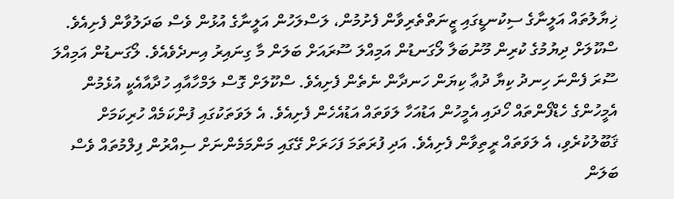ޚިޔާލުތައް އަލީނާގެ ސިކުނޑީގައި ޒީނަތްތެރިވާން ފެށުމުން، ލަސްލަހުން އަލީނާގެ އުޅުން ވެސް ބަދަލުވާން ފެށިއެވެ. ސްކޫލަށް ދިޔުމުގެ ކުރިން މޫނުބަލާ ލޯގަނޑުން އަމިއްލަ ސޫރައަށް ބަލަން މާ ގިނައިރު އިނދެވެއެވެ. ލޯގަނޑުން އަމިއްލަ ސޫރަ ފެންނަ ހިނދު ކިޔާ ދުޢާ ކިޔަން ހަނދާން ނެތެން ފެށިއެވެ. ސްކޫލަށް ގޮސް ލަމްހާއާއި ހުދާއާއެކީ އުޅެމުން އެމީހުންގެ ހެޑްފޯންތައް ހޯދައި އެމީހުން އަޑުއަހާ ލަވަތައް އަޑުއެހެން ފެށިއެވެ. އެ ލަވަތަކުގައި ފުންކަމެއް ހުރިކަމަށް ޤަބޫލުކުރެވި، އެ ލަވަތައް ރީތިވާން ފެށިއެވެ. އަދި ފުރަތަމަ ފަހަރަށް ގޭގައި މަންމަމެންނަށް ސިއްރުން ފިލްމުތައް ވެސް ބަލަން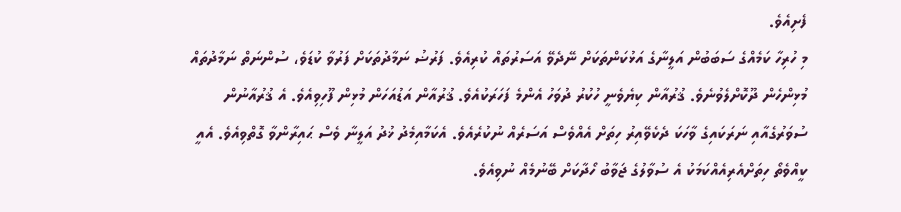ފެށިއެވެ.
މި ހުރިހާ ކަމެއްގެ ސަބަބުން އަލީނާގެ އަޅުކަންތަކަށް ނޭދެވޭ އަސަރުތައް ކުރިއެވެ. ފަރުޟު ނަމާދުތަކަށް ފަރުވާ ކުޑަވެ، ސުންނަތް ނަމާދުތައް މުޅިންހެން ދޫކޮށްލެވުނެވެ. ޤުރުއާން ކިޔެވެނީ ހުކުރު ދުވަހު އެންމެ ފަހަރަކުއެވެ. ޤުރުއާން އަޑުއަހަން މުޅިން ފޫހިވިއެވެ. އެ ޤުރުއާނުން ސުވަރުގެއާއި ނަރަކައިގެ ވާހަކަ ދެކެވޭއިރު ހިތަށް އެއްވެސް އަސަރެއް ނުކުރެއެވެ. އެކަމާއިމެދު ޚުދު އަލީނާ ވެސް ޙައިރާންވާ ގޮތްވިއެވެ. އެއީ ކީއްވެތޯ ހިތަށްއެރިއެއްކަމަކު އެ ސުވާލުގެ ޖަވާބު ހޯދާކަށް ބޭނުމެއް ނުވިއެވެ.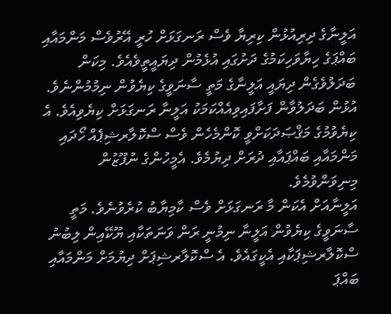އަލީނާގެ ދިރިއުޅުން ކިރިޔާ ވެސް ރަނގަޅަށް ހުރީ އޭރުވެސް މަންމައާއި ބައްޕަގެ ހިޔާވަހިކަމުގެ ދަށުގައި އުޅެމުން ދިޔައީތީވެއެވެ. މިކަން ބަދަލުވެގެން ދިޔައީ އަލީނާގެ މަތީ ސާނަވީގެ ކިޔެވުން ނިމުމުންނެވެ. އުޅުން ބަދަލުވާން ފަށާފައިވިއެއްކަމަކު އަލީނާ ރަނގަޅަށް ކިޔެވިއެވެ. އެ ކިޔެވުމުގެ މަޤްޞަދަކަށްވީ ކޮންމެހެން ވެސް ސްކޮލާރޝިޕެއް ހޯދައި މަންމައާއި ބައްޕައާއި ދުރަށް ދިޔުމެވެ. އެމީހުންގެ ނުފޫޒުން މިނިވަންވުމެވެ.
އަލީނާއަށް އެކަން މާ ރަނގަޅަށް ވެސް ކާމިޔާބު ކުރެވުނެވެ. މަތީ ސާނަވީގެ ކިޔެވުން އަލީނާ ނިމުނީ ރަން ވަނަތަކާއި ޔޫކޭއިން ލިބުނު ސްކޮލާރޝިޕަކާއި އެކީގައެވެ. އެ ސްކޮލާރޝިޕަށް ދިޔުމަށް މަންމައާއި ބައްޕަ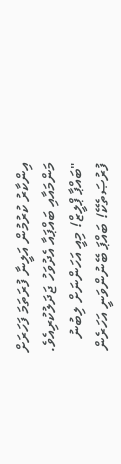އިންކާރު ކުރުމުން އަލީނާ ފުރަތަމަ ފަހަރަށް މަންމައާއި ބައްޕައާ އެދުވަހު ޖަދަލުކުރިއެވެ.
"ބައްޕާ ޕްލީޒް! މިއީ އަހަންނަށް ލިބުނު ފުރުޞަތެކޭ! ބައްޕަ ބޭނުންވަނީ އަހަރެން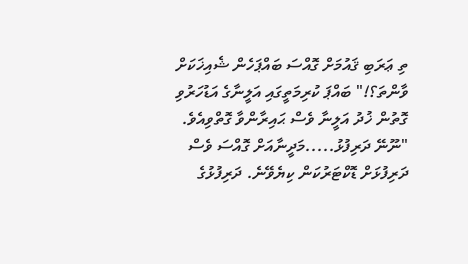ތި ޢަރަބި ޤައުމަށް ގޮއްސަ ބައްޕަހެން ޝެއިޚަކަށް ވާންތަ؟!" ބައްޕަ ކުރިމަތީގައި އަލީނާގެ އަޑުހަރުވި ގޮތުން ޚުދު އަލީނާ ވެސް ޙައިރާންވާ ގޮތްވިއެވެ.
"ނޫނޭ ދަރިފުޅު.....މަދީނާއަށް ގޮއްސަ ވެސް ދަރިފުޅަށް ޑޮކްޓަރުކަން ކިޔެވޭނެ. ދަރިފުޅުގެ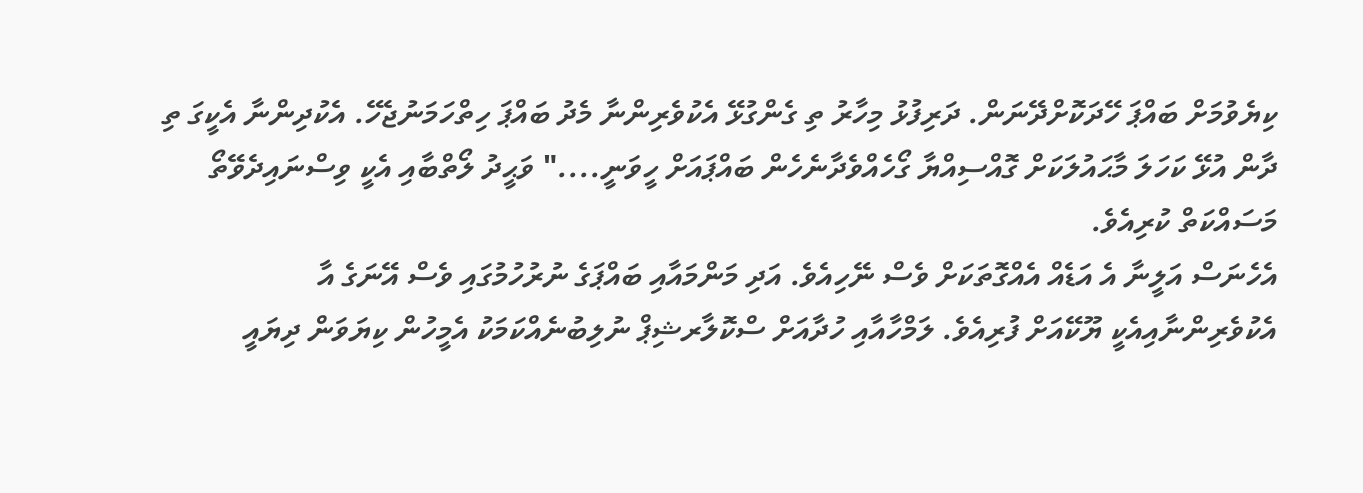ކިޔެވުމަށް ބައްޕަ ހޭދަކޮށްދޭނަން. ދަރިފުޅު މިހާރު ތި ގެންގުޅޭ އެކުވެރިންނާ މެދު ބައްޕަ ހިތްހަމަނުޖެހޭ. އެކުދިންނާ އެކީގަ ތި ދާން އުޅޭ ކަހަލަ މާޙައުލަކަށް ގޮއްސިއްޔާ ގޯހެއްވެދާނެހެން ބައްޕައަށް ހީވަނީ...." ވަޙީދު ލޯތްބާއި އެކީ ވިސްނައިދެވޭތޯ މަސައްކަތް ކުރިއެވެ.
އެހެނަސް އަލީނާ އެ އަޑެއް އެއްގޮތަކަށް ވެސް ނޭހިއެވެ. އަދި މަންމައާއި ބައްޕަގެ ނުރުހުމުގައި ވެސް އޭނަގެ އާ އެކުވެރިންނާއިއެކީ ޔޫކޭއަށް ފުރިއެވެ. ލަމްހާއާއި ހުދާއަށް ސްކޮލާރޝިޕް ނުލިބުނެއްކަމަކު އެމީހުން ކިޔަވަން ދިޔައީ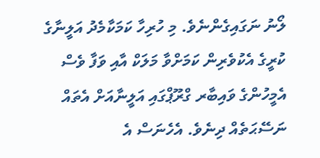ލޯނު ނަގައިގެންނެވެ. މި ހުރިހާ ކަމަކާމެދު އަލީނާގެ ކުރީގެ އެކުވެރިން ކަމަށްވާ މަލަކް އާއި ވަފާ ވެސް އެމީހުންގެ ވައިބާރ ގްރޫޕްގައި އަލީނާއަށް އެތައް ނަސޭޙަތެއް ދިނެވެ. އެހެނަސް އެ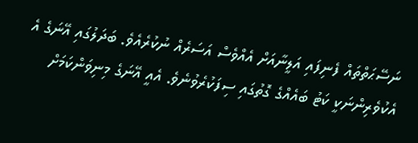ނަސޭޙަތްތައް ފެނިފައި އަލީނާއަށް އެއްވެސް އަސަރެއް ނުކުރެއެވެ. ބަދަލުގައި އޭނަގެ އެ އެކުވެރިންނަކީ ކަޓު ބައެއްގެ ގޮތުގައި ސިފަކުރެވުނެވެ. އެއީ އޭނަގެ މިނިވަންކަމަށް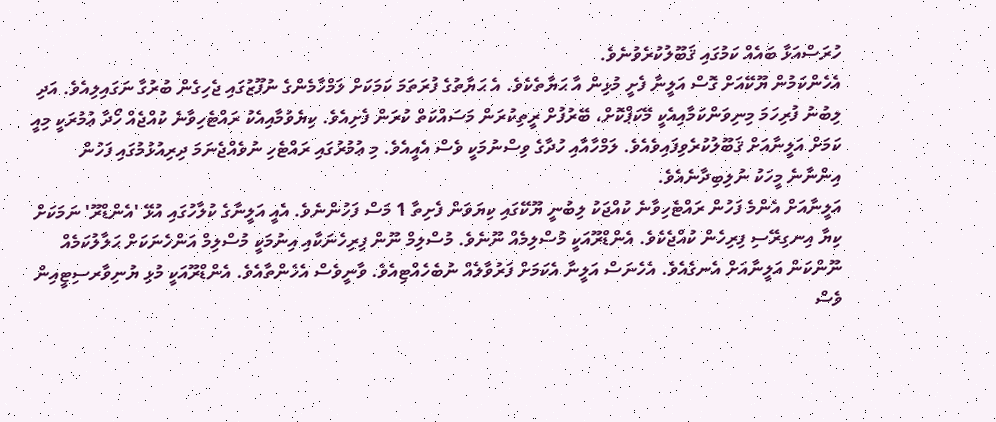ހުރަސްއަޅާ ބައެއް ކަމުގައި ޤަބޫލުކުރެވުނެވެ.
އެހެންކަމުން ޔޫކޭއަށް ގޮސް އަލީނާ ފެށީ މުޅިން އާ ޙަޔާތެކެވެ. އެ ޙަޔާތުގެ ފުރަތަމަ ކަމަކަށް ލަމްހާމެންގެ ނުފޫޒުގައި ޖެހިގެން ބުރުގާ ނަގައިލިއެވެ. އަދި ލިބުނު ފުރިހަމަ މިނިވަންކަމާއިއެކީ މޭކަޕްކޮށް، ބޭރުފުށް ރީތިކުރަން މަސައްކަތް ކުރަން ފެށިއެވެ. ކިޔެވުމާއިއެކު ރައްޓެހިވާނެ ކުއްޖެއް ހޯދާ ޢުމުރަކީ މިއީ ކަމަށް އަލީނާއަށް ޤަބޫލުކުރެވިފައިވެއެވެ. ލަމްހާއާއި ހުދާގެ ވިސްނުމަކީ ވެސް އެއީއެވެ. މި ޢުމުރުގައި ރައްޓެހި ނުވެއްޖެނަމަ ދިރިއުޅުމުގައި ފަހުން އިންނާނެ މީހަކު ނުލިބިދާނެއެވެ.
އަލީނާއަށް އެންމެ ފަހުން ރައްޓެހިވާނެ ކުއްޖަކު ލިބުނީ ޔޫކޭގައި ކިޔަވަން ފެށިތާ 1 މަސް ފަހުންނެވެ. އެއީ އަލީނާގެ ކުލާހުގައި އުޅޭ 'އެންޑްރޫ' ނަމަކަށް ކިޔާ އިނގިރޭސި ފިރިހެން ކުއްޖެކެވެ. އެންޑްރޫއަކީ މުސްލިމެއް ނޫނެވެ. މުސްލިމް ނޫން ފިރިހެނަކާއި އިނުމަކީ މުސްލިމް އަންހެނަކަށް ޙަލާލުކަމެއް ނޫންކަން އަލީނާއަށް އެނގެއެވެ. އެހެނަސް އަލީނާ އެކަމަށް ފަރުވާލެއް ނުބެހެއްޓިއެވެ. ވާނީވެސް އެހެންތާއެވެ. އެންޑްރޫއަކީ މުޅި ޔުނިވާރސިޓީއިން ވެސް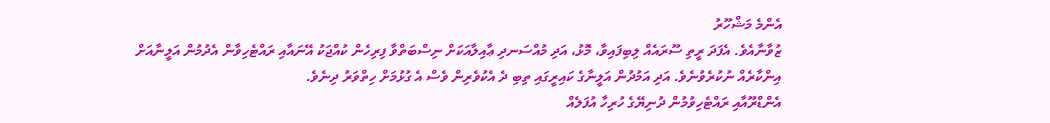އެންމެ މަޝްހޫރު
ޒުވާނާއެވެ. އެފަދަ ރީތި ސޫރައެއް ލިބިފައިވާ، މޮޅު، އަދި މުއްސަނދި ޢާއިލާއަކަށް ނިސްބަތްވާ ފިރިހެން ކުއްޖަކު އޭނައާއި ރައްޓެހިވާން އެދުމުން އަލީނާއަށް އިންކާރެއް ނުކުރެވުނެވެ. އަދި އަމުދުން އަލީނާގެ ކައިރީގައި ތިބި ދެ އެކުވެރިން ވެސް އެ ގުޅުމަށް ހިތްވަރު ދިނެވެ.
އެންޑްރޫއާއި ރައްޓެހިވުމުން ދުނިޔޭގެ ހުރިހާ އުފަލެއް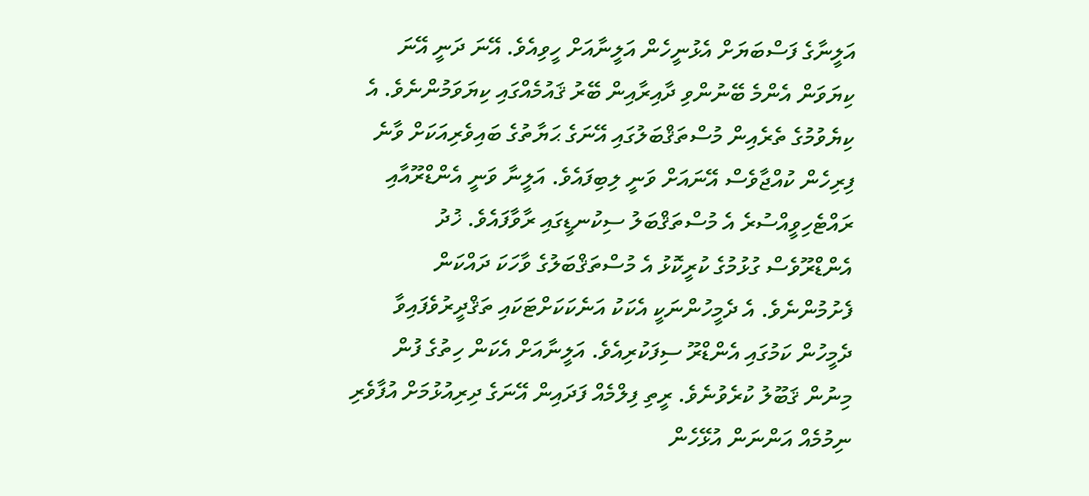އަލީނާގެ ފަސްބަޔަށް އެޅުނީހެން އަލީނާއަށް ހީވިއެވެ. އޭނަ ދަނީ އޭނަ ކިޔަވަން އެންމެ ބޭނުންވި ދާއިރާއިން ބޭރު ޤައުމެއްގައި ކިޔަވަމުންނެވެ. އެ ކިޔެވުމުގެ ތެރެއިން މުސްތަޤްބަލުގައި އޭނަގެ ޙަޔާތުގެ ބައިވެރިއަކަށް ވާނެ ފިރިހެން ކުއްޖާވެސް އޭނައަށް ވަނީ ލިބިފައެވެ. އަލީނާ ވަނީ އެންޑްރޫއާއި ރައްޓެހިވީއްސުރެ އެ މުސްތަޤްބަލު ސިކުނޑީގައި ރާވާފައެވެ. ޚުދު އެންޑްރޫވެސް ގުޅުމުގެ ކުރީކޮޅު އެ މުސްތަޤްބަލުގެ ވާހަކަ ދައްކަން ފެށުމުންނެވެ. އެ ދެމީހުންނަކީ އެކަކު އަނެކަކަށްޓަކައި ތަޤްދީރުވެފައިވާ ދެމީހުން ކަމުގައި އެންޑްރޫ ސިފަކުރިއެވެ. އަލީނާއަށް އެކަން ހިތުގެ ފުން މިނުން ޤަބޫލު ކުރެވުނެވެ. ރީތި ފިލްމެއް ފަދައިން އޭނަގެ ދިރިއުޅުމަށް އުފާވެރި ނިމުމެއް އަންނަން އުޅޭހެން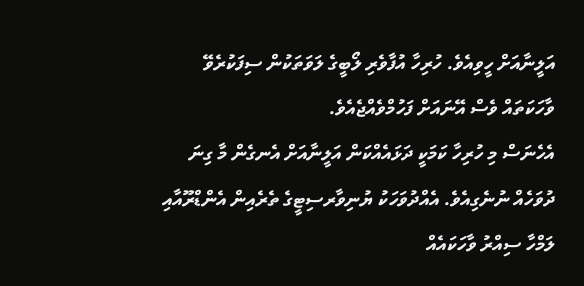އަލީނާއަށް ހީވިއެވެ. ހުރިހާ އުފާވެރި ލޯބީގެ ލަވަތަކުން ސިފަކުރެވޭ ވާހަކަތައް ވެސް އޭނައަށް ފަހުމްވެއްޖެއެވެ.
އެހެނަސް މި ހުރިހާ ކަމަކީ ދަޅައެއްކަން އަލީނާއަށް އެނގެން މާ ގިނަ ދުވަހެއް ނުނެގިއެވެ. އެއްދުވަހަކު ޔުނިވާރސިޓީގެ ތެރެއިން އެންޑްރޫއާއި ލަމްހާ ސިއްރު ވާހަކައެއް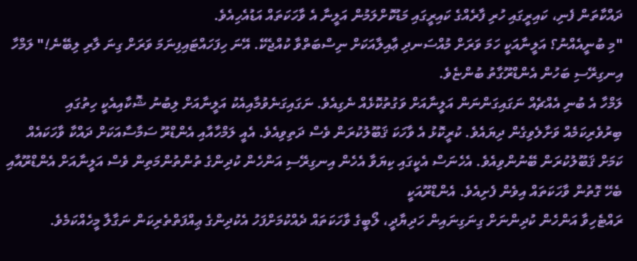ދައްކާތަން ފެނި، ކައިރީގައި ހުރި ފާރެއްގެ ކައިރީގައި މަޑުކޮށްލަމުން އަލީނާ އެ ވާހަކަތައް އަޑުއެހިއެވެ.
"މި ބުނީއެއްނު؟ އަލީނާއަކީ ހަމަ ވަރަށް މުއްސަނދި ޢާއިލާއަކަށް ނިސްބަތްވާ ކުއްޖެކޭ. އޭނަ ހިފަހައްޓައިފިނަމަ ވަރަށް ގިނަ ލާރި ލިބޭނެ!" ލަމްހާ އިނގިރޭސި ބަހުން އެންޑްރޫގާތު ބުންޏެވެ.
ލަމްހާ އެ ބުނި އެއްޗެއް ނަގައިގަންނަން އަލީނާއަށް ވަގުތުކޮޅެއް ނެގިއެވެ. ނަގައިގަނެވުމާއިއެކު އަލީނާއަށް ލިބުނު ޝޮކާއިއެކީ ހިތުގައި ބިރުވެރިކަމެއް ވަށާލެވިގެން ދިޔައެވެ. ކުރީކޮޅު އެ ވާހަކަ ޤަބޫލުކުރަން ވެސް ދަތިވިއެވެ. އެއީ ލަމްހާއާއި އެންޑްރޫ ސަމާސާއަކަށް ދައްކާ ވާހަކައެއް ކަމަށް ޤަބޫލުކުރަން ބޭނުންވިއެވެ. އެހެނަސް އެކީގައި ކިޔަވާ އެހެން އިނގިރޭސި އަންހެން ކުދިންގެ ތުންތުންމަތިން ވެސް އަލީނާއަށް އެންޑްރޫއާއި ބެހޭ ގޮތުން ވާހަކަތައް އިވެން ފެށިއެވެ. އެންޑްރޫއަކީ
ރައްޓެހިވާ އަންހެން ކުދިންނަށް ގިނަގިނައިން ހަދިޔާދީ، ލޯބީގެ ވާހަކަތައް ދެއްކުމަށްފަހު އެކުދިންގެ ޢިއްފަތްތެރިކަން ނަގާލާ މީހެއްކަމެވެ.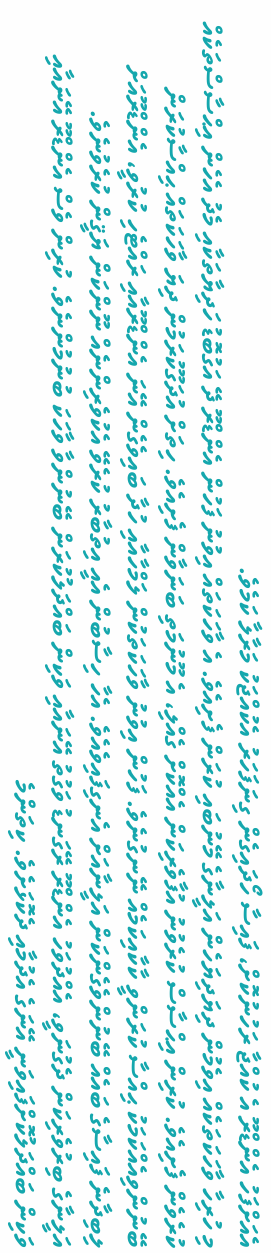އެއަށްފަހު އެންޑްރޫ އެ ކުއްޖާ ރަހުނުކޮށް، ފައިސާ ހޯދައިގެން ގިނަފަހަރު އެކުއްޖަކު މަރާލާ ކަމެވެ.
މި ހުރިހާ ވާހަކަތަކެއް އިވެމުން ދިޔަދިޔަހެން އަލީނާގެ މޭނުބައި ކުރަން ފެށިއެވެ. އެ ވާހަކަތައް އިވުނު ފަހުން އެންޑްރޫ ދޭ އަގުބޮޑު ހަދިޔާތަކާއި މެދު އެހެން އިޙްސާސްތަކެއް ކުރެވެން ފެށިއެވެ. ކުރިން އިޙްސާސް ކުރެވުނު އުފާވެރިކަން އެއްކޮށް ގެއްލި، އެ މޫނުމަތި ބަނަވާން ފެށިއެވެ. ހިތަށް އުދަގޫކުރަމުން ދިޔަ ވާހަކަތައް ޙިއްސާކުރަން ބޭނުންވިއެއްކަމަކު ޙިއްސާ ކުރަންވީ ކާކާއިކަމެއް ނޭނގުނެވެ. ފަހުން އިވުނު ވާހަކަތަކުން ލަމްހާއާއި ހުދާ ބައިވެގެން އޭނަ އެންޑްރޫއާއި ރައްޓެހި ކުރުވީ، އެންޑްރޫއަށް ލިބިދާނެ ފައިސާގެ ބައެއް ބޭނުންވެގެންކަން އަލީނާއަށް އެނގިފައިވެއެވެ. އެހާ ހިސާބުން އެއީ އިތުބާރު ކުރެވޭ އެކުވެރިންނެއް ނޫންކަން ޔަޤީން ކުރެވުނެވެ.
އަލީނާގެ ބިރުވެރިކަން ދެގުނަވީ، އެއްދުވަހު އެންޑްރޫ ރޭގަނޑު ވަގުތު އޭނައާއި ވަކިން ބައްދަލުކުރަން ބޭނުންވާ ވާހަކަ ބުނުމުންނެވެ. ކުރިން ވެސް އެންޑްރޫ އޭނައާއި ވަކިން ބައްދަލުކޮށްފައިވަނީ އޭނަގެ އެދުމާއި ދެކޮޅަށެވެ. ކިތަންމެ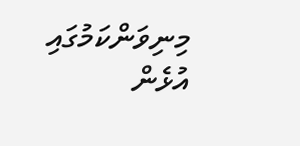މިނިވަންކަމުގައި އުޅެން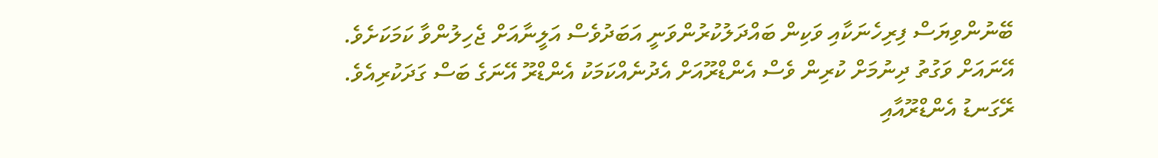ބޭނުންވިޔަސް ފިރިހެނަކާއި ވަކިން ބައްދަލުކުރުންވަނީ އަބަދުވެސް އަލީނާއަށް ޖެހިލުންވާ ކަމަކަށެވެ. އޭނައަށް ވަގުތު ދިނުމަށް ކުރިން ވެސް އެންޑްރޫއަށް އެދުނެއްކަމަކު އެންޑްރޫ އޭނަގެ ބަސް ގަދަކުރިއެވެ.
ރޭގަނޑު އެންޑްރޫއާއި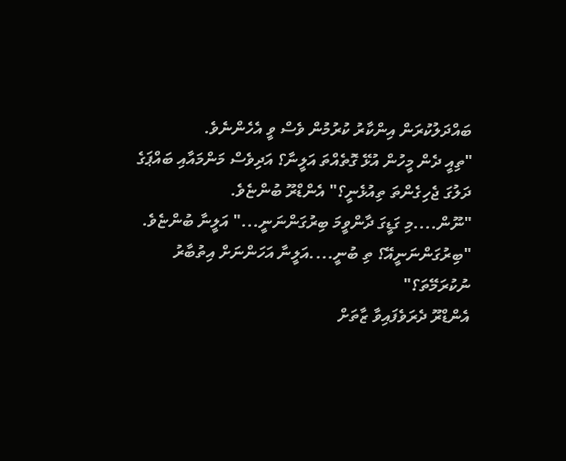ބައްދަލުކުރަން އިންކާރު ކުރުމުން ވެސް ވީ އެހެންނެވެ.
"ތިއީ ދެން މީހުން އުޅޭ ގޮތެއްތަ އަލީނާ؟ އަދިވެސް މަންމައާއި ބައްޕަގެ ދަލުގަ ޖެހިގެންތަ ތިއުޅެނީ؟" އެންޑްރޫ ބުންޏެވެ.
"ނޫން....މި ގަޑީގަ ދާންވީމަ ބިރުގަންނަނީ..." އަލީނާ ބުންޏެވެ.
"ބިރުގަންނަނީއޭ؟ ތި ބުނީ....އަލީނާ އަހަންނަށް އިތުބާރު ނުކުރަމޭތަ؟"
އެންޑްރޫ ދެރަވެފައިވާ ޒާތަށް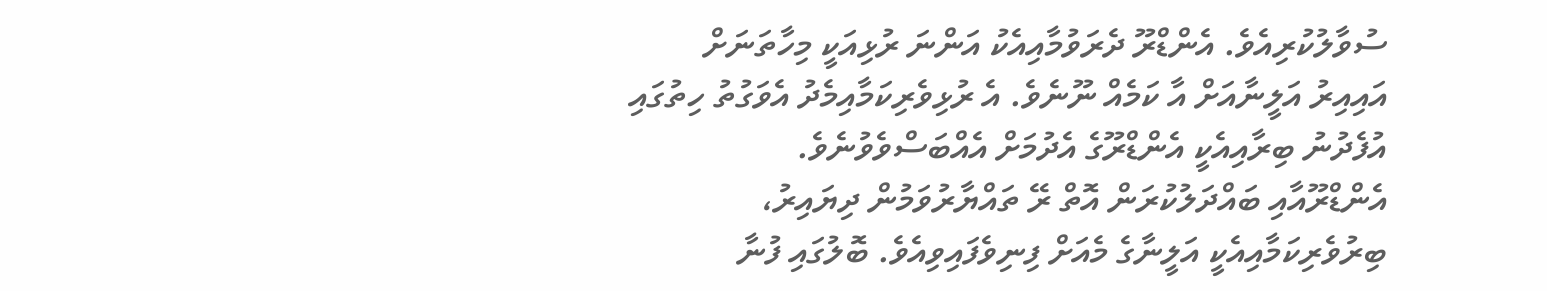ސުވާލުކުރިއެވެ. އެންޑްރޫ ދެރަވުމާއިއެކު އަންނަ ރުޅިއަކީ މިހާތަނަށް އައިއިރު އަލީނާއަށް އާ ކަމެއް ނޫނެވެ. އެ ރުޅިވެރިކަމާއިމެދު އެވަގުތު ހިތުގައި އުފެދުނު ބިރާއިއެކީ އެންޑްރޫގެ އެދުމަށް އެއްބަސްވެވުނެވެ.
އެންޑްރޫއާއި ބައްދަލުކުރަން އޮތް ރޭ ތައްޔާރުވަމުން ދިޔައިރު، ބިރުވެރިކަމާއިއެކީ އަލީނާގެ މެއަށް ފިނިވެފައިވިއެވެ. ބޮލުގައި ފުނާ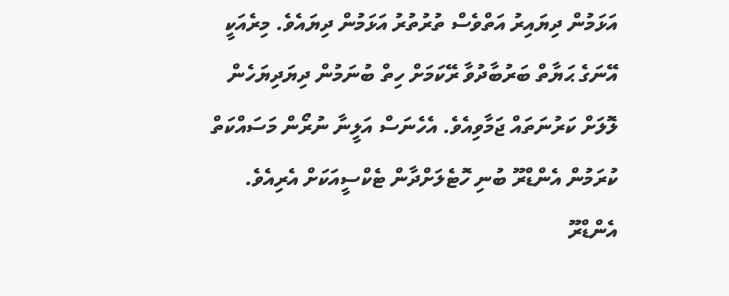އަޅަމުން ދިޔައިރު އަތްވެސް ތުރުތުރު އަޅަމުން ދިޔައެވެ. މިރެއަކީ އޭނަގެ ޙަޔާތް ބަރުބާދުވާ ރޭކަމަށް ހިތް ބުނަމުން ދިޔަދިޔަހެން ލޮލަށް ކަރުނަތައް ޖަމާވިއެވެ. އެހެނަސް އަލީނާ ނުރޯން މަސައްކަތް ކުރަމުން އެންޑްރޫ ބުނި ހޮޓެލަށްދާން ޓެކްސީއަކަށް އެރިއެވެ.
އެންޑްރޫ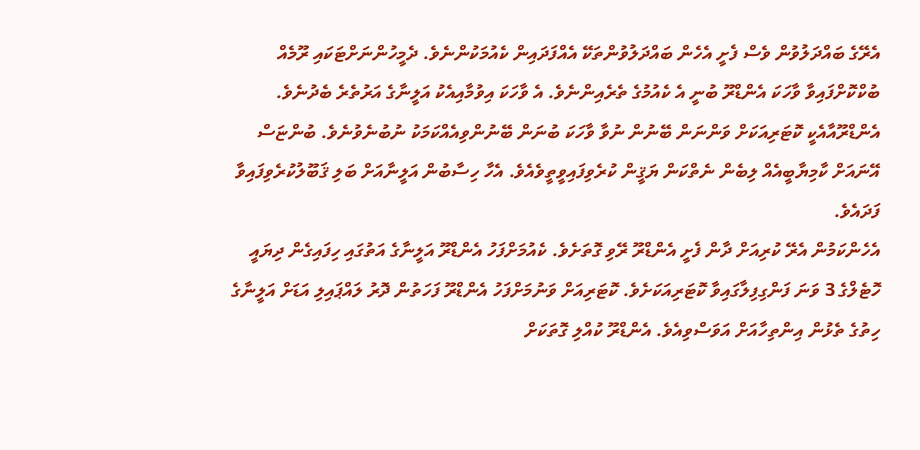އެރޭގެ ބައްދަލުވުން ވެސް ފެށީ އެހެން ބައްދަލުވުންތަކޭ އެއްފަދައިން ކެއުމަކުންނެވެ. ދެމީހުންނަށްޓަކައި ރޫމެއް ބުކްކޮށްފައިވާ ވާހަކަ އެންޑްރޫ ބުނީ އެ ކެއުމުގެ ތެރެއިންނެވެ. އެ ވާހަކަ އިވުމާއިއެކު އަލީނާގެ އަރުތެރެ ބެދުނެވެ. އެންޑްރޫއާއެކީ ކޮޓަރިއަކަށް ވަންނަން ބޭނުން ނުވާ ވާހަކަ ބުނަން ބޭނުންވިއެއްކަމަކު ނުބުނެވުނެވެ. ބުންޏަސް އޭނައަށް ކާމިޔާބީއެއް ލިބެން ނެތްކަން ޔަޤީން ކުރެވިފައިވީތީވެއެވެ. އެހާ ހިސާބުން އަލީނާއަށް ބަލި ޤަބޫލުކުރެވިފައިވާ ފަދައެވެ.
އެހެންކަމުން އެރޭ ކުރިއަށް ދާން ފެށީ އެންޑްރޫ ރޭވި ގޮތަށެވެ. ކެއުމަށްފަހު އެންޑްރޫ އަލީނާގެ އަތުގައި ހިފައިގެން ދިޔައީ ހޮޓެލްގެ 3 ވަނަ ފަންގިފިލާގައިވާ ކޮޓަރިއަކަށެވެ. ކޮޓަރިއަށް ވަނުމަށްފަހު އެންޑްރޫ ފަހަތުން ދޮރު ލައްޕައިލި އަޑަށް އަލީނާގެ ހިތުގެ ތެޅުން އިންތިހާއަށް އަވަސްވިއެވެ. އެންޑްރޫ ކުއްލި ގޮތަކަށް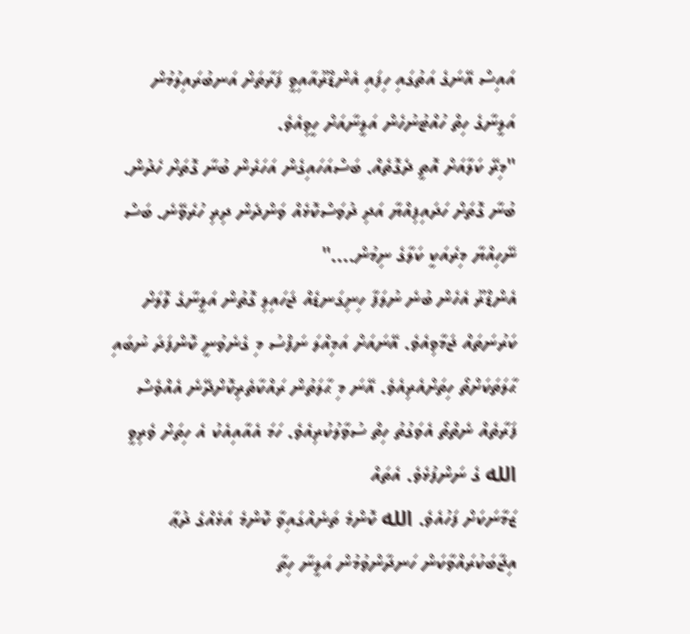އައިސް އޭނަގެ އަތުގައި ހިފައި އެންޑްރޫއާއިވީ ފަރާތަށް އަނބުރައިލުމުން އަލީނާގެ ހިތް ހުއްޓުނުހެން އަލީނާއަށް ހީވިއެވެ.
"މިރޭ ކަލާއަށް އޮތީ ދެގޮތެއް. ބަސްއަހައިގެން އަހަރެން ބުނާ ގޮތަށް ހެދުން. ބުނާ ގޮތަށް ހަދައިފިއްޔާ އަދި ދުވަސްކޮޅެއް ވަންދެން ދިރި ހުރެވޭނެ. ބަސް ނޭހިއްޔާ މިރެއަކީ ކަލާގެ ނިމުން...."
އެންޑްރޫ އެހެން ބުނެ ނުލަފާ ހިނިގަނޑެއް ޖަހައިލި ގޮތުން އަލީނާގެ ލޮލަށް ކަރުނަތައް ޖަމާވިއެވެ. އޭނައަށް އަމިއްލަ ނަފްސު މި ގެނެވުނީ ކޮންފަދަ ނުބައި ޙާލަތަކަށްތޯ ހިތަށްއެރިއެވެ. އޭނަ މި ޙާލަތުން ރައްކާތެރިކޮށްދޭނެ އެއްވެސް ފަރާތެއް ނެތްތޯ އެވަގުތު ހިތް ސުވާލުކުރިއެވެ. ހަމަ އެއާއިއެކު އެ ހިތަށް ވެރިވީ الله ގެ ނަންފުޅެވެ. އެތައް
ޒަމާނަކަށް ފަހުއެވެ. الله ކޮންމެ ތަނެއްގައިވާ ކޮންމެ އަޅެއްގެ ދުޢާ އިޖާބަކުރައްވާކަން ހަނދާންވުމުން އަލީނާ ހިތާ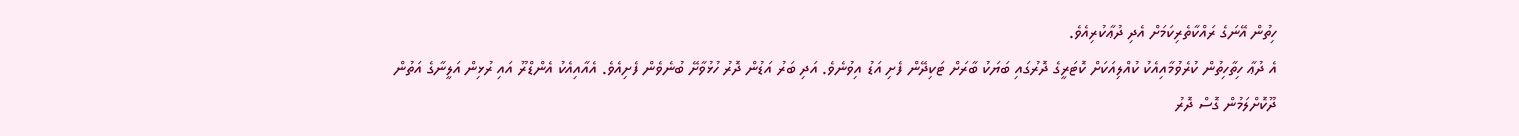ހިތުން އޭނަގެ ރައްކާތެރިކަމަށް އެދި ދުޢާކުރިއެވެ.
އެ ދުޢާ ހިތާހިތުން ކުރެވުމާއިއެކު ކުއްލިއަކަށް ކޮޓަރީގެ ދޮރުގައި ބަޔަކު ބާރަށް ޓަކިދޭން ފެށި އަޑު އިވުނެވެ. އަދި ބަރު އަޑުން ދޮރު ހުޅުވާށޭ ބުނެވެން ފެށިއެވެ. އެއާއިއެކު އެންޑްރޫ އައި ރުޅިން އަލީނާގެ އަތުން ދޫކޮށްލަމުން ގޮސް ދޮރު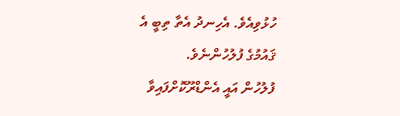ހުޅުވިއެވެ. އެހިނދު އެތާ ތިބީ އެ ޤައުމުގެ ފުލުހުންނެވެ.
ފުލުހުން އައީ އެންޑްރޫކޮށްފައިވާ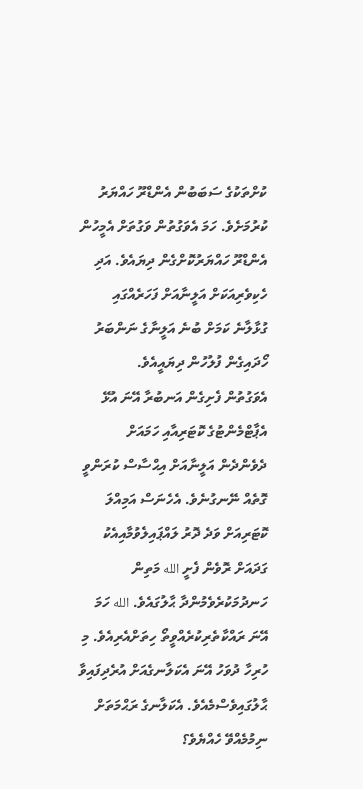ކުށްތަކުގެ ސަބަބުން އެންޑްރޫ ހައްޔަރު ކުރުމަށެވެ. ހަމަ އެވަގުތުން ވަގުތަށް އެމީހުން އެންޑްރޫ ހައްޔަރުކޮށްގެން ދިޔައެވެ. އަދި ހެކިވެރިއަކަށް އަލީނާއަށް ފަހަރެއްގައި ގުޅާލާނެ ކަމަށް ބުނެ އަލީނާގެ ނަންބަރު ހޯދައިގެން ފުލުހުން ދިޔައީއެވެ.
އެވަގުތުން ފެށިގެން އަނބުރާ އޭނަ އުޅޭ އެޕާޓްމެންޓުގެ ކޮޓަރިއާއި ހަމައަށް ދެވެންދެން އަލީނާއަށް އިޙްސާސް ކުރަންވީ ގޮތެއް ނޭނގުނެވެ. އެހެނަސް އަމިއްލަ ކޮޓަރިއަށް ވަދެ ދޮރު ލައްޕައިލެވުމާއިއެކު ގަދައަށް ރޮވެން ފެށީ الله މަތިން ހަނދުމަކުރެވެމުންދާ ޙާލުގައެވެ. الله ހަމަ އޭނަ ރައްކާތެރިކުރެއްވީތޯ ހިތަށްއެރިއެވެ. މި ހުރިހާ ދުވަހު އޭނަ އެކަލާނގެއަށް އުރެދިފައިވާ ޙާލުގައިވެސްމެއެވެ. އެކަލާނގެ ރަޙްމަތަށް ނިމުމެއްވޭ ހެއްޔެވެ؟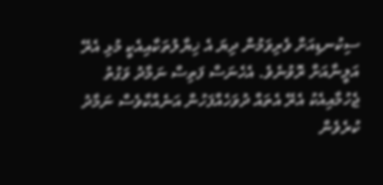ސިކުނޑިއަށް ވެރިވަމުން ދިޔަ އެ ޚިޔާލުތަކާއިއެކީ މުޅި އެރޭ އަލީނާއަށް ރޮވުނެވެ. އެހެނަސް ފަތިސް ނަމާދު ވަގުތު ޖެހުމާއިއެކު އެރޭ އެތައް ދުވަހެއްފަހުން އަނެއްކާވެސް ނަމާދު ކުރެވެން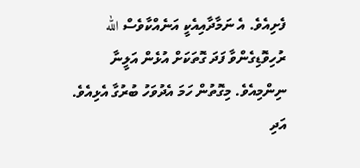ފެށިއެވެ. އެ ނަމާދާއިއެކީ އަނެއްކާވެސް الله ރުހިވޮޑިގެންވާ ފަދަ ގޮތަކަށް އުޅެން އަލީނާ ނިންމިއެވެ. މިގޮތުން ހަމަ އެދުވަހު ބުރުގާ އެޅިއެވެ. އަދި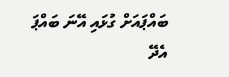ބައްޕައަށް ގުޅައި އޭނަ ބައްޕަ އެދޭ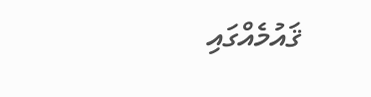ޤައުމެއްގައި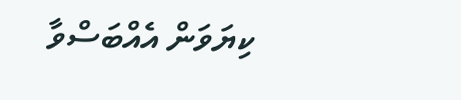ކިޔަވަން އެއްބަސްވާ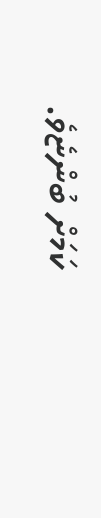ކަމަށް ބުންޏެވެ.